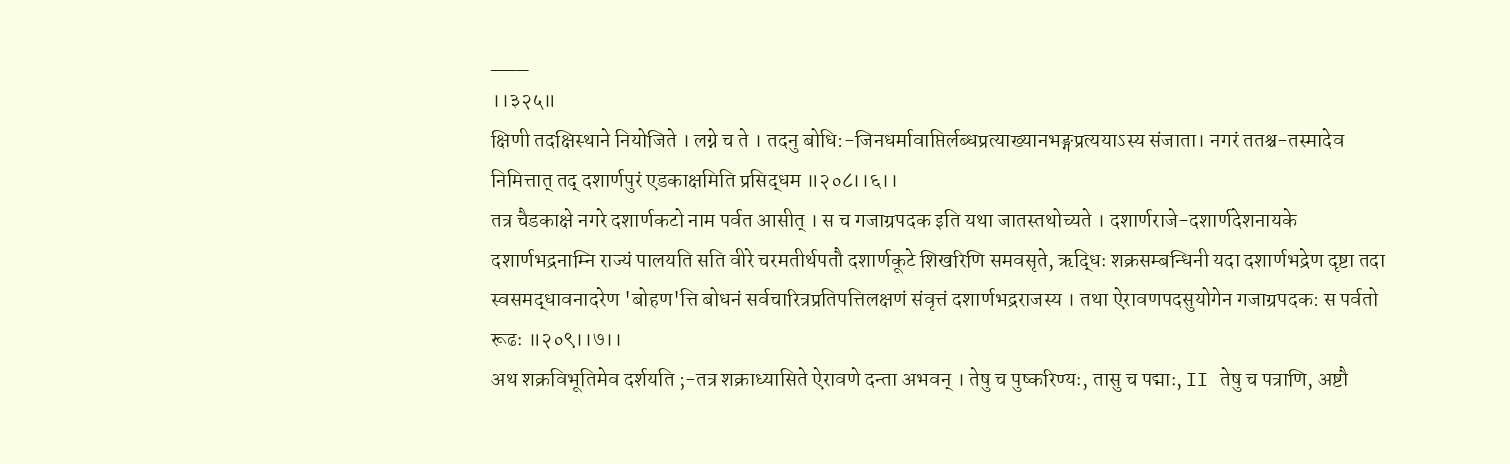___
।।३२५॥
क्षिणी तदक्षिस्थाने नियोजिते । लग्ने च ते । तदनु बोधि:-जिनधर्मावाप्तिर्लब्धप्रत्याख्यानभङ्गप्रत्ययाऽस्य संजाता। नगरं ततश्च-तस्मादेव निमित्तात् तद् दशार्णपुरं एडकाक्षमिति प्रसिद्धम ॥२०८।।६।।
तत्र चैडकाक्षे नगरे दशार्णकटो नाम पर्वत आसीत् । स च गजाग्रपदक इति यथा जातस्तथोच्यते । दशार्णराजे-दशार्णदेशनायके दशार्णभद्रनाम्नि राज्यं पालयति सति वीरे चरमतीर्थपतौ दशार्णकूटे शिखरिणि समवसृते, ऋद्धिः शक्रसम्बन्धिनी यदा दशार्णभद्रेण दृष्टा तदा स्वसमद्धावनादरेण 'बोहण'त्ति बोधनं सर्वचारित्रप्रतिपत्तिलक्षणं संवृत्तं दशार्णभद्रराजस्य । तथा ऐरावणपदसुयोगेन गजाग्रपदक: स पर्वतो रूढः ॥२०९।।७।।
अथ शक्रविभूतिमेव दर्शयति ;-तत्र शक्राध्यासिते ऐरावणे दन्ता अभवन् । तेषु च पुष्करिण्यः, तासु च पद्माः, II तेषु च पत्राणि, अष्टौ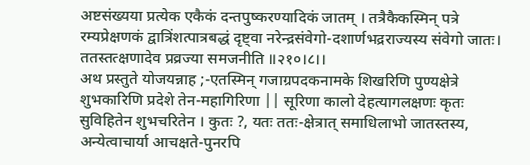अष्टसंख्यया प्रत्येक एकैकं दन्तपुष्करण्यादिकं जातम् । तत्रैकैकस्मिन् पत्रे रम्यप्रेक्षणकं द्वात्रिंशत्पात्रबद्धं दृष्ट्वा नरेन्द्रसंवेगो-दशार्णभद्रराज्यस्य संवेगो जातः। ततस्तत्क्षणादेव प्रव्रज्या समजनीति ॥२१०।८।।
अथ प्रस्तुते योजयन्नाह ;-एतस्मिन् गजाग्रपदकनामके शिखरिणि पुण्यक्षेत्रे शुभकारिणि प्रदेशे तेन-महागिरिणा || सूरिणा कालो देहत्यागलक्षणः कृतः सुविहितेन शुभचरितेन । कुतः ?, यतः ततः-क्षेत्रात् समाधिलाभो जातस्तस्य, अन्येत्वाचार्या आचक्षते-पुनरपि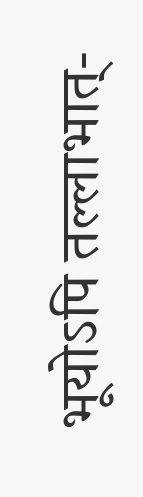भूयोऽपि तल्लाभात्-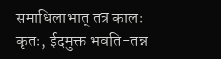समाधिलाभात् तत्र कालः कृतः, ईदमुक्त भवति-तन्न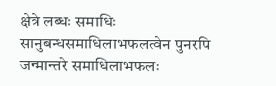क्षेत्रे लब्धः समाधिः सानुबन्धसमाधिलाभफलत्वेन पुनरपि जन्मान्तरे समाधिलाभफलः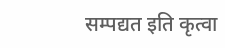सम्पद्यत इति कृत्वा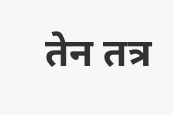तेन तत्र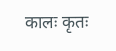कालः कृतः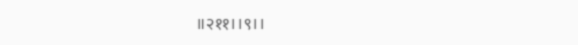॥२११।।९।।